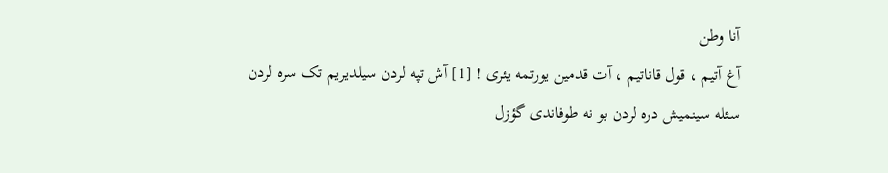آنا وطن
آغ آتیم ، قول قاناتیم ، آت قدمین یورتمه یئری ! [1] آش تپه لردن سیلدیریم تک سره لردن سئله سینمیش دره لردن بو نه طوفاندی گؤزل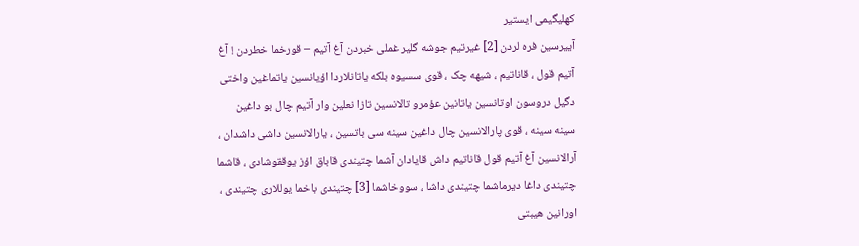کهلیگیمی ایستیر
آییرسین فره لردن [2] غیرتیم جوشه گلیر غملی خبردن آغ آتیم – قورخما خطردن ! آغ آتیم قول ، قاناتیم ، شیهه چک ، قوی سسیوه بلکه یاتانلاردا اؤیانسین یاتماغین واختی دگیل دروسون اوتانسین یاتانین عؤمرو تالانسین تازا نعلین وار آتیم چال بو داغین سینه سینه ، قوی پارالانسین چال داغین سینه سی باتسین ، یارالانسین داشی داشدان ، آرالانسین آغ آتیم قول قاناتیم داش قایادان آشما چتیندی قاباق اؤز یوققوشادی ، قاشما چتیندی داغا دیرماشما چتیندی داشا ، سووخاشما [3] چتیندی باخما یوللاری چتیندی ، اورانین هیبتی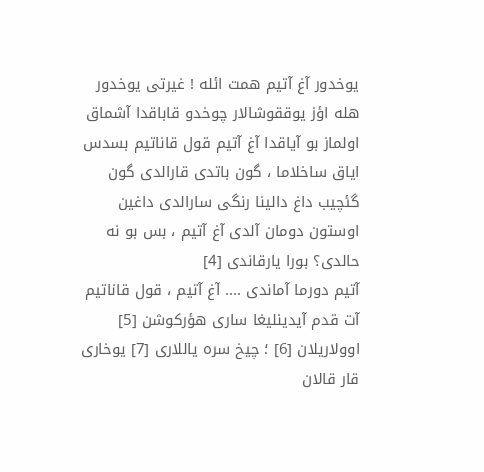یوخدور آغ آتیم همت ائله ! غیرتی یوخدور هله اؤز یوققوشالار چوخدو قاباقدا آشماق اولماز بو آیاقدا آغ آتیم قول قاناتیم بسدس ایاق ساخلاما ، گون باتدی قارالدی گون گئچیب داغ دالینا رنگی سارالدی داغین اوستون دومان آلدی آغ آتیم ، بس بو نه حالدی؟ بورا یارقاندی [4]
آتیم دورما آماندی .... آغ آتیم ، قول قاناتیم آت قدم آیدینلیغا ساری هؤرکوشن [5]
اوولاریلان [6] ؛ چیخ سره یاللاری [7] یوخاری قار قالان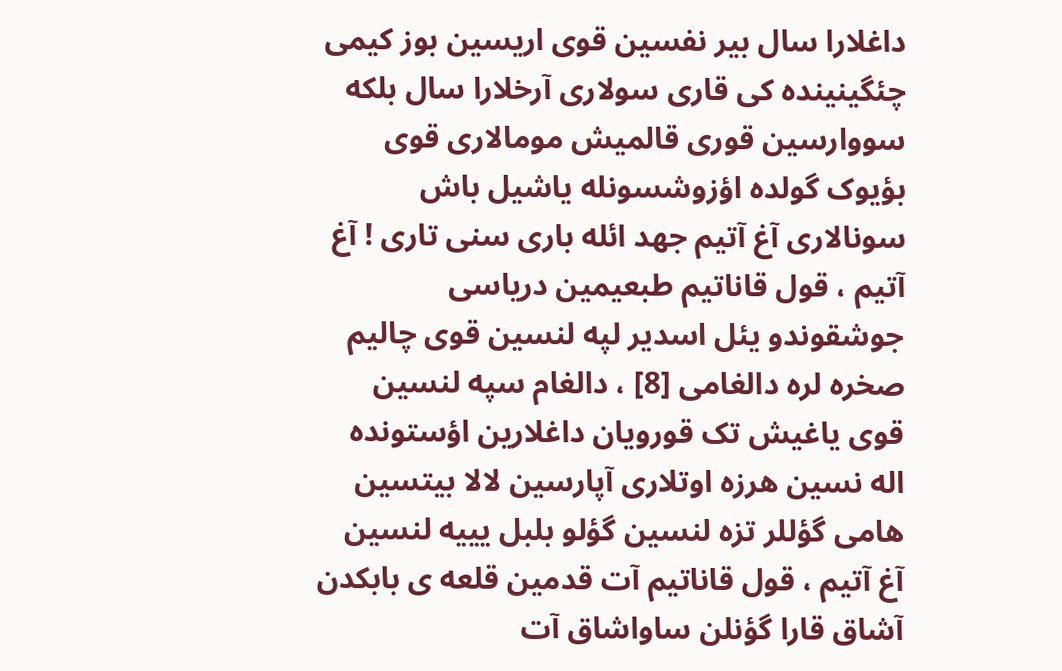داغلارا سال بیر نفسین قوی اریسین بوز کیمی چئگینینده کی قاری سولاری آرخلارا سال بلکه سووارسین قوری قالمیش مومالاری قوی بؤیوک گولده اؤزوشسونله یاشیل باش
سونالاری آغ آتیم جهد ائله باری سنی تاری ! آغ آتیم ، قول قاناتیم طبعیمین دریاسی جوشقوندو یئل اسدیر لپه لنسین قوی چالیم صخره لره دالغامی [8] ، دالغام سپه لنسین قوی یاغیش تک قورویان داغلارین اؤستونده اله نسین هرزه اوتلاری آپارسین لالا بیتسین هامی گؤللر تزه لنسین گؤلو بلبل یییه لنسین آغ آتیم ، قول قاناتیم آت قدمین قلعه ی بابکدن آشاق قارا گؤنلن ساواشاق آت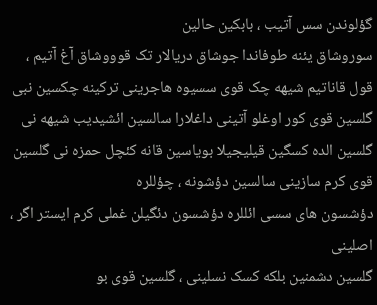گؤلوندن سس آتیب ، بابکین حالین
سوروشاق یئنه طوفاندا جوشاق دریالار تک قوووشاق آغ آتیم ، قول قاناتیم شیهه چک قوی سسیوه هاجرینی ترکینه چکسین نبی گلسین قوی کور اوغلو آتینی داغلارا سالسین ائشیدیب شیهه نی گلسین الده کسگین قیلیجیلا بویاسین قانه کئچل حمزه نی گلسین قوی کرم سازینی سالسین دؤشونه ، چؤللره
دؤشسون های سسی ائللره دؤشسون دئگیلن غملی کرم ایستر اگر ، اصلینی
گلسین دشمنین بلکه کسک نسلینی ، گلسین قوی بو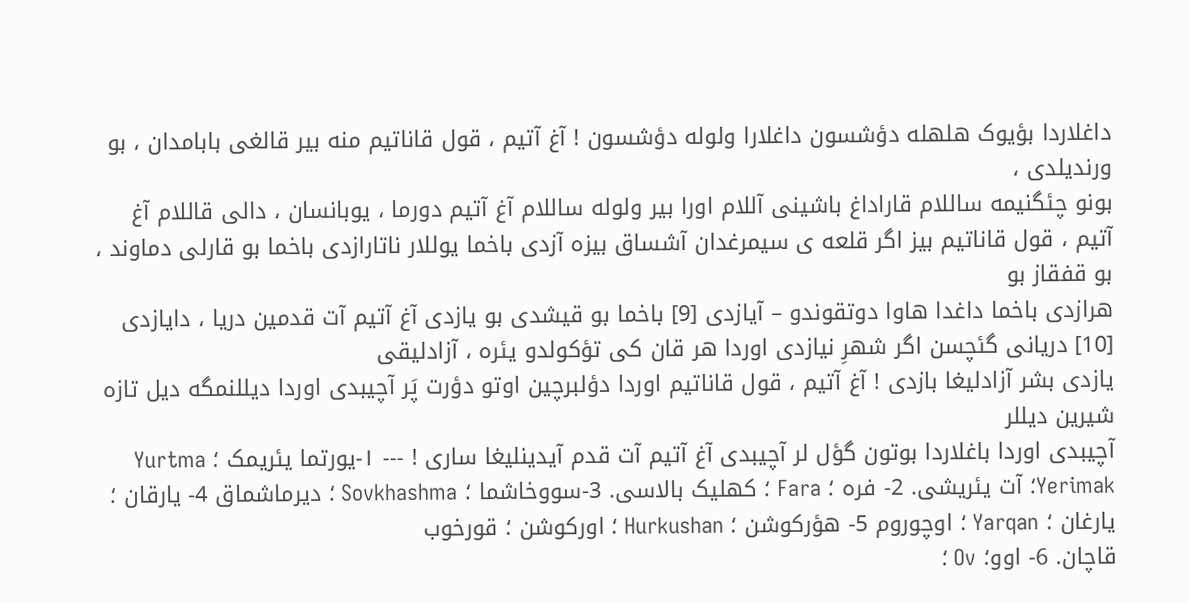داغلاردا بؤیوک هلهله دؤشسون داغلارا ولوله دؤشسون ! آغ آتیم ، قول قاناتیم منه بیر قالغی بابامدان ، بو ورندیلدی ،
بونو چئگنیمه ساللام قاراداغ باشینی آللام اورا بیر ولوله ساللام آغ آتیم دورما ، یوبانسان ، دالی قاللام آغ آتیم ، قول قاناتیم بیز اگر قلعه ی سیمرغدان آشساق بیزه آزدی باخما یوللار ناتارازدی باخما بو قارلی دماوند ، بو قفقاز بو
هرازدی باخما داغدا هاوا دوتقوندو – آیازدی [9] باخما بو قیشدی بو یازدی آغ آتیم آت قدمین دریا ، دایازدی [10] دریانی گئچسن اگر شهرِ نیازدی اوردا هر قان کی تؤکولدو یئره ، آزادلیقی
یازدی بشر آزادلیغا بازدی ! آغ آتیم ، قول قاناتیم اوردا دؤلبرچین اوتو دؤرت پَر آچیبدی اوردا دیللنمگه دیل تازه شیرین دیللر
آچیبدی اوردا باغلاردا بوتون گؤل لر آچیبدی آغ آتیم آت قدم آیدینلیغا ساری ! --- ۱-یورتما یئریمک ؛ Yurtma
Yerimak؛ آت یئریشی. 2- فره ؛ Fara ؛ کهلیک بالاسی. 3-سووخاشما ؛ Sovkhashma ؛ دیرماشماق 4- یارقان ؛ یارغان ؛ Yarqan ؛ اوچوروم 5- هؤرکوشن ؛ Hurkushan ؛ اورکوشن ؛ قورخوب
قاچان. 6- اوو؛ Ov ؛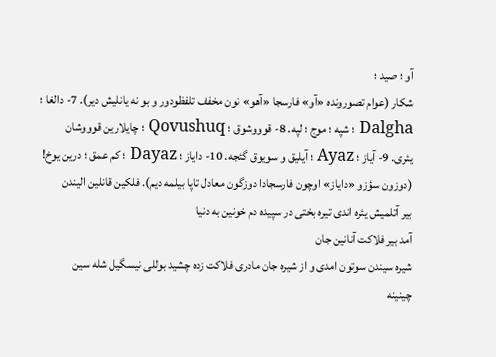آو ؛ صید ؛
شکار (عوام تصورونده «آو» فارسجا «آهو» نون مخفف تلفظودور و بو نه یانلیش دیر). 7- دالغا ؛ Dalgha ؛ شپه ؛ موج ؛ لپه. 8- قوووشوق ؛ Qovushuq ؛ چایلارین قوووشان
یئری. 9- آیاز ؛ Ayaz ؛ آیلیق و سویوق گئجه. 10- دایاز ؛ Dayaz ؛ کم عمق ؛ درین یوخ!
(دوزون سؤزو «دایاز» اوچون فارسجادا دوزگون معادل تاپا بیلمه دیم). فلکین قانلین الیندن
بیر آتلمیش یئره اندی تیره بختی در سپیده دم خونین به دنیا
آمد بیر فلاکت آنانین جان
شیره سیندن سوتون امدی و از شیره جان مادری فلاکت زده چشید بوللی نیسگیل شله سین
چینینه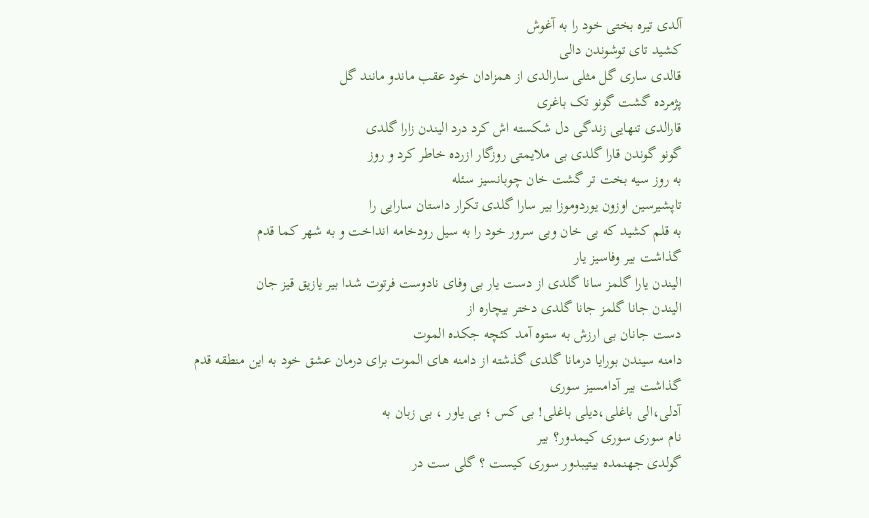آلدی تیره بختی خود را به آغوش
کشید تای توشوندن دالی
قالدی ساری گل مثلی سارالدی از همزادان خود عقب ماندو مانند گل
پژمرده گشت گونو تک باغری
قارالدی تنهایی زندگی دل شکسته اش کرد درد الیندن زارا گلدی
گونو گوندن قارا گلدی بی ملایمتی روزگار ازرده خاطر کرد و روز
به روز سیه بخت تر گشت خان چوبانسیز سئله
تاپشیرسین اوزون یوردوموزا بیر سارا گلدی تکرار داستان سارایی را
به قلم کشید که بی خان وبی سرور خود را به سیل رودخامه انداخت و به شهر کما قدم
گذاشت بیر وفاسیز یار
الیندن یارا گلمز سانا گلدی از دست یار بی وفای نادوست فرتوت شدا بیر یازیق قیز جان
الیندن جانا گلمز جانا گلدی دختر بیچاره از
دست جانان بی ارزش به ستوه آمد کئچه جکده الموت
دامنه سیندن بورایا درمانا گلدی گذشته از دامنه های الموت برای درمان عشق خود به این منطقه قدم
گذاشت بیر آدامسیز سوری
آدلی،الی باغلی،دیلی باغلی! بی کس ؛ بی یاور ، بی زبان به
نام سوری سوری کیمدور؟ بیر
گولدی جهنمده بیتیبدور سوری کیست ؟ گلی ست در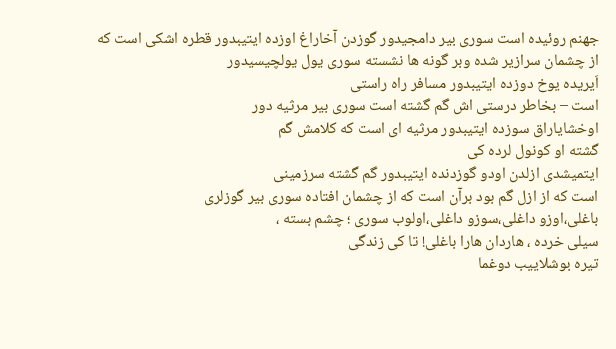جهنم روئیده است سوری بیر دامجیدور گوزدن آخاراغ اوزده ایتیبدور قطره اشکی است که
از چشمان سرازیر شده وبر گونه ها نشسته سوری یول یولچیسیدور
اَیریده یوخ دوزده ایتیبدور مسافر راه راستی
است – بخاطر درستی اش گم گشته است سوری بیر مرثیه دور
اوخشایاراق سوزده ایتیبدور مرثیه ای است که کلامش گم
گشته او کونول لرده کی
ایتمیشدی ازلدن اودو گوزدنده ایتیبدور گم گشته سرزمینی
است که از ازل گم بود برآن است که از چشمان افتاده سوری بیر گوزلری
باغلی،اوزو داغلی،سوزو داغلی،اولوب سوری ؛ چشم بسته ،
سیلی خرده ، هاردان هارا باغلی! تا کی زندگی
تیره بوشلاییب دوغما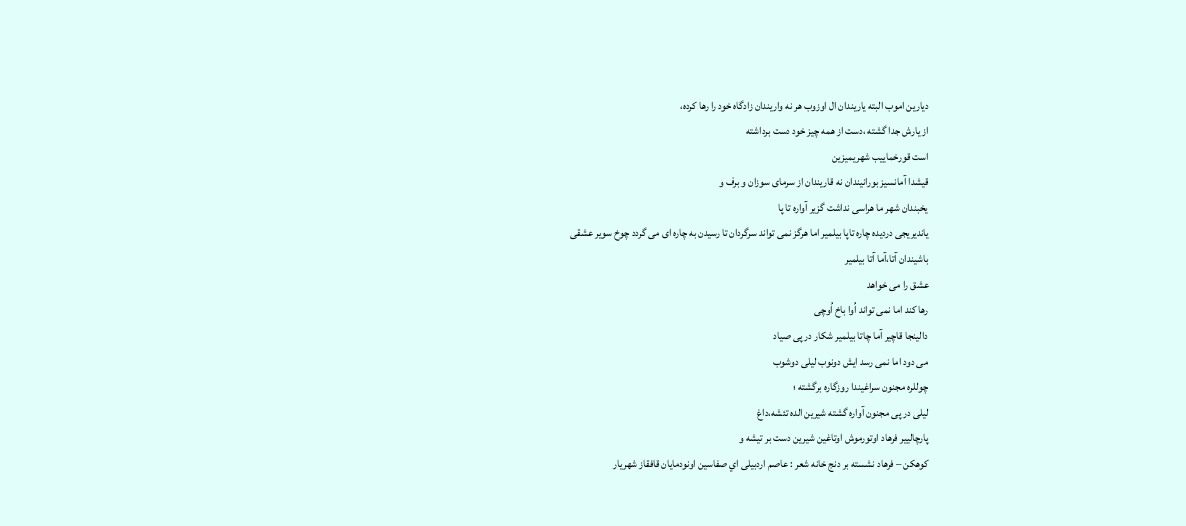دیارین اموب البته یاریندان ال اوزوب هر نه واریندان زادگاه خود را رها کرده،
از یارش جدا گشته ،دست از همه چیز خود دست برداشته
است قورخماییب شهریمیزین
قیشدا آمانسیز بورانیندان نه قاریندان از سرمای سوزان و برف و
یخبندان شهر ما هراسی نداشت گزیر آواره تا پا
یاندیریجی دردیده چاره تاپا بیلمیر اما هرگز نمی تواند سرگردان تا رسیدن به چاره ای می گردد چوخ سویر عشقی
باشیندان آتا،آما آتا بیلمیر
عشق را می خواهد
رها کند اما نمی تواند اُوا باخ اُوچی
دالینجا قاچیر آما چاتا بیلمیر شکار در پی صیاد
می دود اما نمی رسد ایش دونوب لیلی دوشوب
چوللره مجنون سراغیندا روزگاره برگشته ؛
لیلی در پی مجنون آواره گشته شیرین الده تئشه،داغ
پارچالییر فرهاد اوتورموش اوتاغین شیرین دست بر تیشه و
کوهکن – فرهاد نشسته بر دنج خانه شعر : عاصم اردبیلی اي صفاسين اونودمايان قافقاز شهریار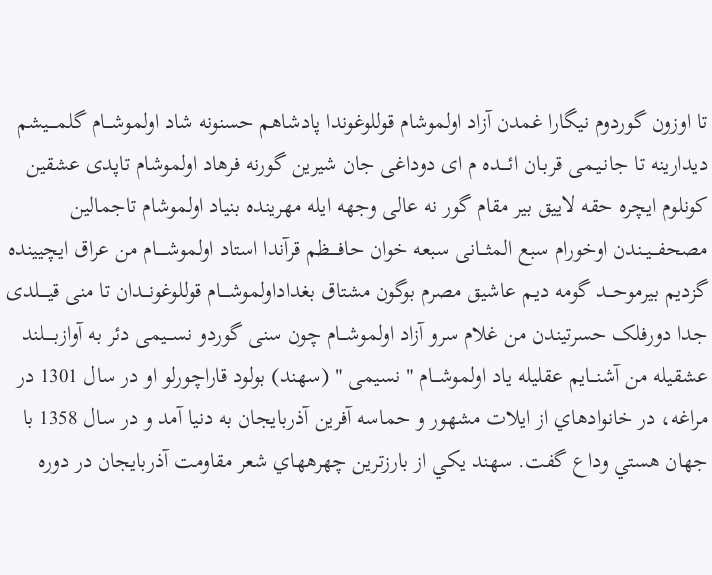تا اوزون گوردوم نیگارا غمدن آزاد اولموشام قوللوغوندا پادشاهم حسنونه شاد اولموشـــام گلمــــیشم دیدارینه تا جانـیـمی قربـان ائــــده م ای دوداغی جان شیرین گورنه فرهاد اولموشام تاپدی عشقین کونلوم ایچره حقه لاییق بیر مقام گور نه عالی وجهه ایله مهرینده بنیاد اولموشام تاجمالین مصحفـــیــندن اوخورام سبع المثـــانی سبعه خوان حافــــظم قرآندا استاد اولموشـــــام من عراق ایچیینده گزدیم بیرموحـــد گومه دیـم عاشیق مصرم بوگون مشتاق بغداداولموشــــام قوللوغونـــدان تا منی قیــــلدی جدا دورفلک حسرتیندن من غلام سرو آزاد اولموشـــام چون سنی گوردو نســـیمی دئر به آوازبـــــلند عشقیله من آشنـــایم عقلیله یاد اولموشـــام " نسیمی " (سهند) بولود قاراچورلو او در سال 1301 در مراغه، در خانوادهاي از ايلات مشهور و حماسه آفرين آذربايجان به دنيا آمد و در سال 1358 با جهان هستي وداع گفت. سهند يكي از بارزترين چهرههاي شعر مقاومت آذربايجان در دوره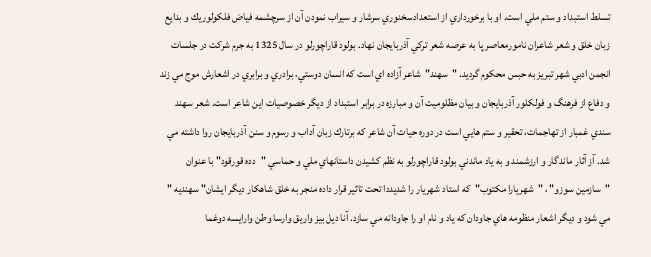تسلط استبداد و ستم ملي است. او با برخورداري از استعدادسخنوري سرشار و سيراب نمودن آن از سرچشمه فياض فلكولوريك و بدايع زبان خلق و شعر شاعران نامورمعاصر پا به عرصه شعر تركي آذربايجان نهاد. بولود قاراچورلو در سال 1325 به جرم شركت در جلسات انجمن ادبي شهر تبريز به حبس محكوم گرديد. "سهند"شاعر آزاده اي است كه انسان دوستي، برادري و برابري در اشعارش موج مي زند و دفاع از فرهنگ و فولكلور آذربايجان و بيان مظلوميت آن و مبارزه در برابر استبداد از ديگر خصوصيات اين شاعر است. شعر سهند سندي غمبار از تهاجمات، تحقير و ستم هايي است در دوره حيات آن شاعر كه برتارك زبان آداب و رسوم و سنن آذربايجان روا داشته مي شد. آز آثار ماندگار و ارزشمند و به ياد ماندني بولود قاراچورلو به نظم كشيدن داستانهاي ملي و حماسي "دده قورقود" با عنوان "سازمين سوزو" ، "شهريارا مكتوب"كه استاد شهريار را شديددا تحت تاثير قرار داده منجر به خلق شاهكار ديگر ايشان" سهنديه " مي شود و ديگر اشعار منظومه هاي جاودان كه ياد و نام او را جاودانه مي سازد. آنا دیل بیز واریق وارسا وطن وارایسه دوغما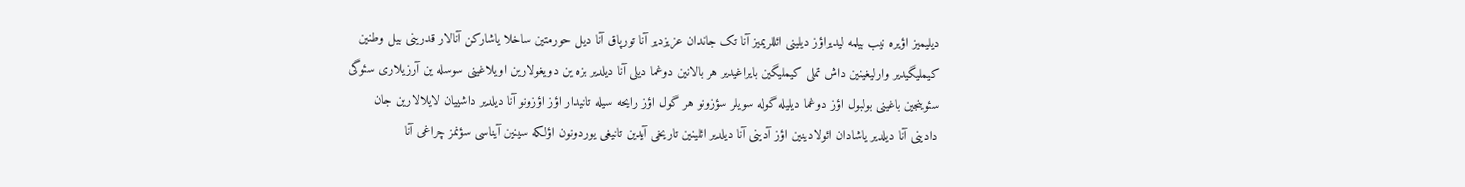دیلیمیز اؤیره نیب بیلمه لیدیراؤز دیلینی ائللریمیز آنا تک جاندان عزیزدیر آنا تورپاق آنا دیل حورمتین ساخلا یاشارکن آنالار قدرینی بیل وطنین کیملیگیدیر وارلیغینین داش تملی کیملیگین بایراغیدیر هر بالانین دوغما دیلی آنا دیلدیر بزه ین دویغولارین اویلاغینی سوسله ین آرزیلاری سئوگی سئوینجین باغینی بولبول اؤز دوغما دیلیله گوله سویلر سؤزونو هر گول اؤز رایحه سیله تانیدار اؤز اؤزونو آنا دیلدیر داشییان لایلالارین جان دادینی آنا دیلدیر یاشادان ائولادینین اؤز آدینی آنا دیلدیر ائلینین تاریخی آیدین تانیغی یوردونون اؤلکه سینین آیناسی سؤنمز چراغی آنا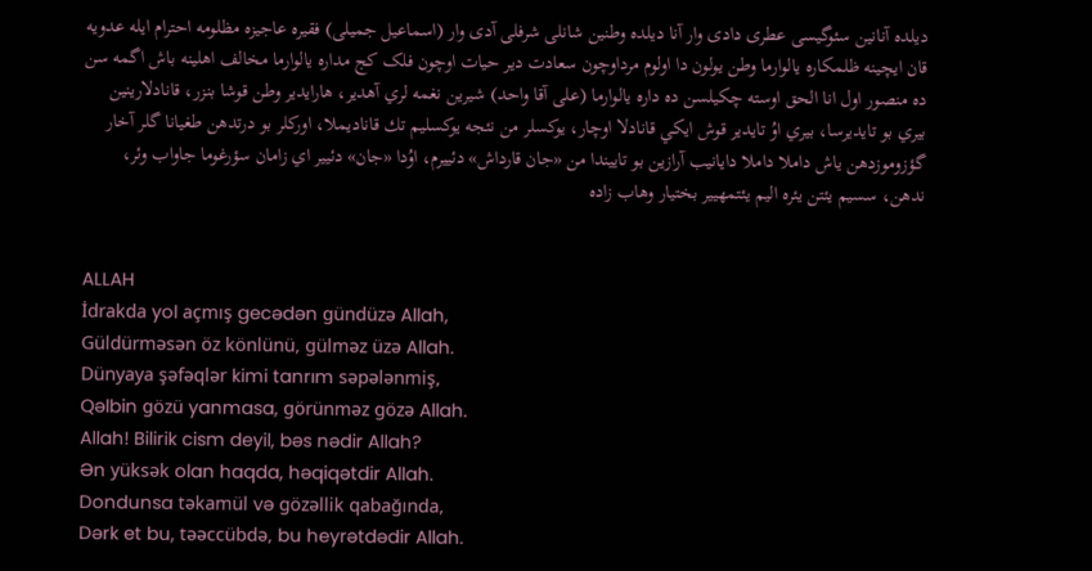دیلده آنانین سئوگیسی عطری دادی وار آنا دیلده وطنین شانلی شرفلی آدی وار (اسماعیل جمیلی) فقيره عاجيزه مظلومه احترام ايله عدويه قان ايچينه ظلمکاره يالوارما وطن يولون دا اولوم مرداوچون سعادت دير حيات اوچون فلک کج مداره يالوارما مخالف اهلينه باش اگمه سن ده منصور اول انا الحق اوسته چکيلسن ده داره يالوارما (علی آقا واحد) شيرين نغمه لري آهدير، هارايدير وطن قوشا بنزر، قانادلارينين بيري بو تايديرسا، بيري اوُ تايدير قوش ايكي قانادلا اوچار، يوكسلر من نئجه يوكسليم تك قاناديملا، اوركلر بو درتدهن طغيانا گلر آخار گؤزوموزدهن ياش داملا داملا دايانيب آرازين بو تاييندا من «جان قارداش» دئييرم، اوُدا «جان» دئيير اي زامان سؤرغوما جاواب وئر، ندهن، سسيم يئتن يئره اليم يئتمهيير بختیار وهاب زاده


ALLAH
İdrakda yol açmış gecədən gündüzə Allah,
Güldürməsən öz könlünü, gülməz üzə Allah.
Dünyaya şəfəqlər kimi tanrım səpələnmiş,
Qəlbin gözü yanmasa, görünməz gözə Allah.
Allah! Bilirik cism deyil, bəs nədir Allah?
Ən yüksək olan haqda, həqiqətdir Allah.
Dondunsa təkamül və gözəllik qabağında,
Dərk et bu, təəccübdə, bu heyrətdədir Allah.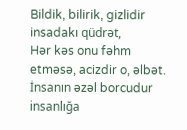Bildik, bilirik, gizlidir insadakı qüdrət,
Hər kəs onu fəhm etməsə, acizdir o, əlbət.
İnsanın əzəl borcudur insanlığa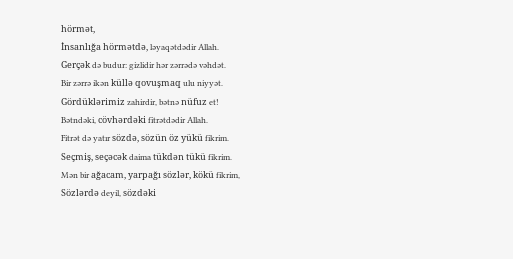hörmət,
İnsanlığa hörmətdə, ləyaqətdədir Allah.
Gerçək də budur: gizlidir hər zərrədə vəhdət.
Bir zərrə ikən küllə qovuşmaq ulu niyyət.
Gördüklərimiz zahirdir, bətnə nüfuz et!
Bətndəki, cövhərdəki fitrətdədir Allah.
Fitrət də yatır sözdə, sözün öz yükü fikrim.
Seçmiş, seçəcək daima tükdən tükü fikrim.
Mən bir ağacam, yarpağı sözlər, kökü fikrim,
Sözlərdə deyil, sözdəki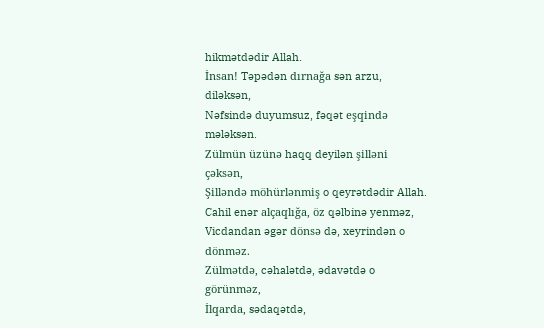hikmətdədir Allah.
İnsan! Təpədən dırnağa sən arzu, diləksən,
Nəfsində duyumsuz, fəqət eşqində mələksən.
Zülmün üzünə haqq deyilən şilləni çəksən,
Şilləndə möhürlənmiş o qeyrətdədir Allah.
Cahil enər alçaqlığa, öz qəlbinə yenməz,
Vicdandan əgər dönsə də, xeyrindən o dönməz.
Zülmətdə, cəhalətdə, ədavətdə o görünməz,
İlqarda, sədaqətdə,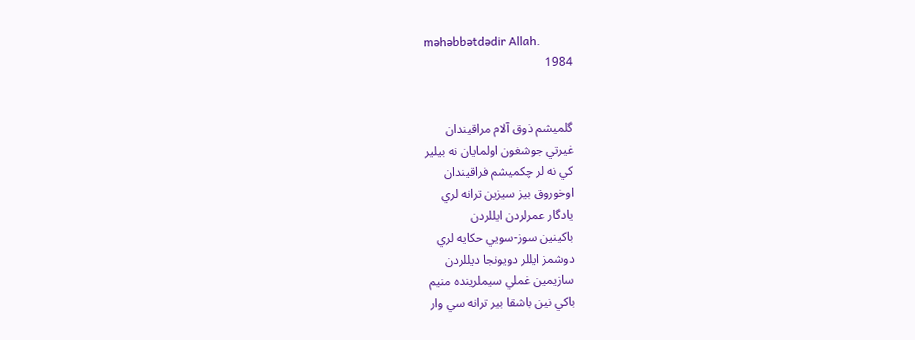məhəbbətdədir Allah.
1984


گلميشم ذوق آلام مراقيندان
غيرتي جوشغون اولمايان نه بيلير
کي نه لر چکميشم فراقيندان
اوخوروق بيز سيزين ترانه لري
يادگار عمرلردن ايللردن
باکينين سوز-سويي حکايه لري
دوشمز ايللر دويونجا ديللردن
سازيمين غملي سيملرينده منيم
باکي نين باشقا بير ترانه سي وار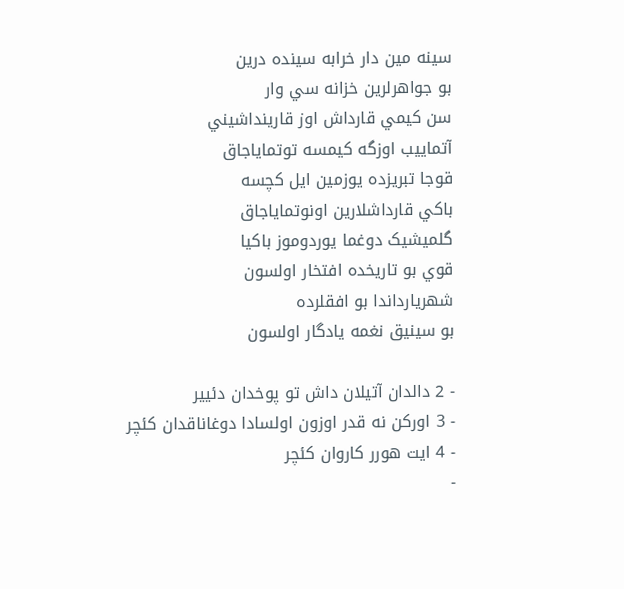سينه مين دار خرابه سينده درين
بو جواهرلرين خزانه سي وار
سن کيمي قارداش اوز قارينداشيني
آتماييب اوزگه کيمسه توتماياجاق
قوجا تبريزده يوزمين ايل کچسه
باکي قارداشلارين اونوتماياجاق
گلميشيک دوغما يوردوموز باکيا
قوي بو تاريخده افتخار اولسون
شهريارداندا بو افقلرده
بو سينيق نغمه يادگار اولسون

- 2 دالدان آتيلان داش تو پوخدان دئيير
- 3 اوركن نه قدر اوزون اولسادا دوغاناقدان كئچر
- 4 ايت هورر كاروان كئچر
-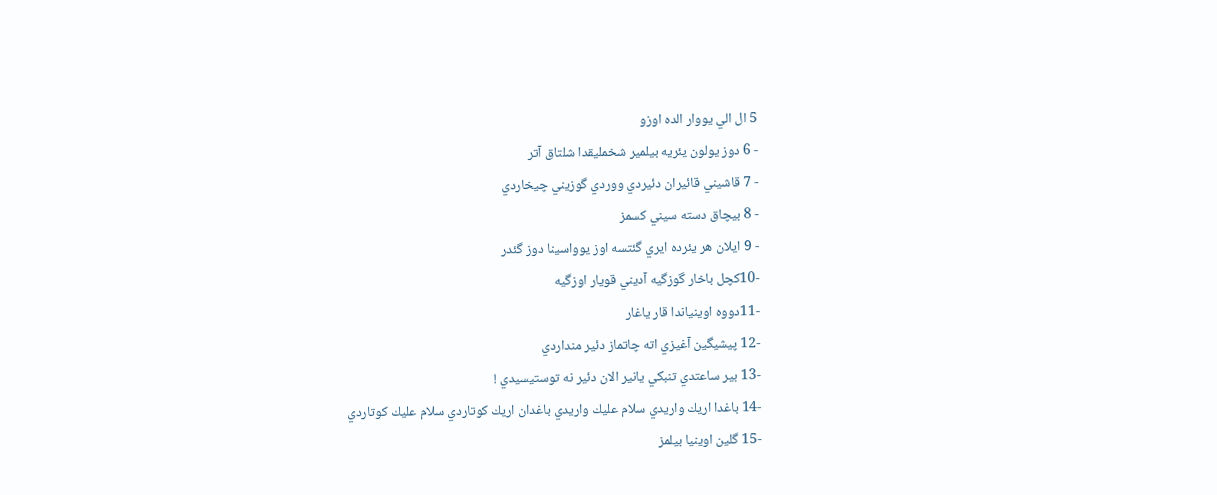5 ال الي يووار الده اوزو
- 6 دوز يولون يئريه بيلمير شخمليقدا شلتاق آتر
- 7 قاشيني قائيران دئيردي ووردي گوزيني چيخاردي
- 8 بيچاق دسته سيني كسمز
- 9 ايلان هر يئرده ايري گئتسه اوز يوواسينا دوز گئدر
-10كچل باخار گوزگيه آديني قويار اوزگيه
-11دووه اوينياندا قار ياغار
-12 پيشيگين آغيزي اته چاتماز دئير منداردي
-13 بير ساعتدي تنبكي يانير الان دئير نه توستيسيدي !
-14 باغدا اريك واريدي سلام عليك واريدي باغدان اريك كوتاردي سلام عليك كوتاردي
-15 گلين اوينيا بيلمز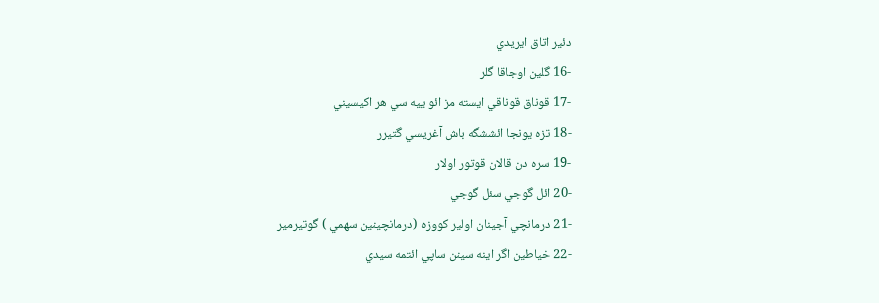دئير اتاق ايريدي
-16 گلين اوجاقا گلر
-17 قوناق قوناقي ايسته مز ائو ييه سي هر اكيسيني
-18 تزه يونجا ائششگه باش آغريسي گتيرر
-19 سره دن قالان قوتور اولار
-20 ائل گوجي سئل گوجي
-21 درمانچي آجينان اولير كووزه (درمانچينين سهمي ) گوتيرمير
-22 خياطين اگر اينه سينن ساپي ائتمه سيدي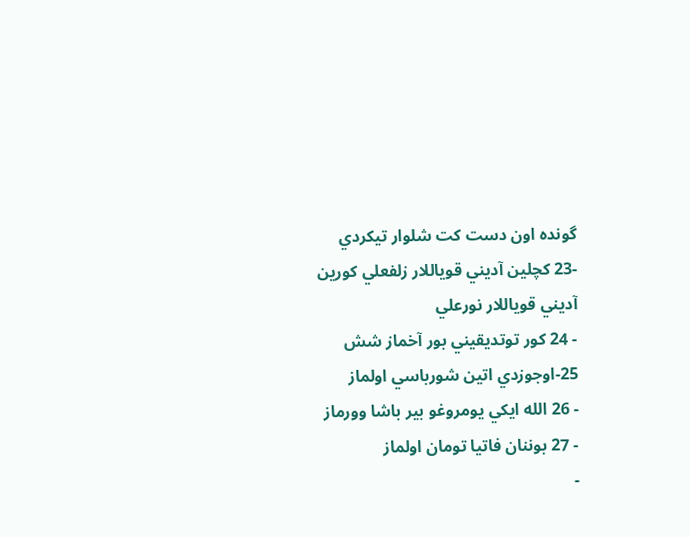گونده اون دست كت شلوار تيكردي
-23 كچلين آديني قوياللار زلفعلي كورين آديني قوياللار نورعلي
- 24 كور توتديقيني بور آخماز شش
25-اوجوزدي اتين شورباسي اولماز
- 26 الله ايكي يومروغو بير باشا وورماز
- 27 بوننان فاتيا تومان اولماز
-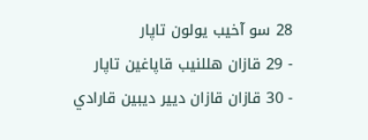28 سو آخيب يولون تاپار
- 29 قازان هللنيب قاپاغين تاپار
- 30 قازان قازان ديير ديبين قارادي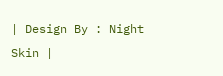| Design By : Night Skin |